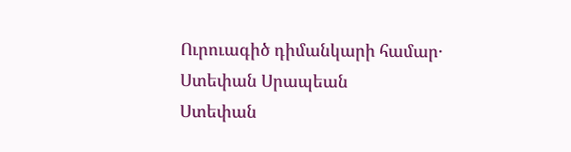Ուրուագիծ դիմանկարի համար․ Ստեփան Սրապեան
Ստեփան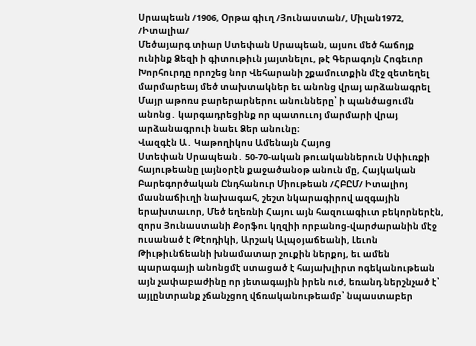Սրապեան /1906, Օրթա գիւղ /Յունաստան/, Միլան1972, /Իտալիա/
Մեծայարգ տիար Ստեփան Սրապեան, այսու մեծ հաճոյք ունինք Ձեզի ի գիտութիւն յայտնելու, թէ Գերագոյն Հոգեւոր Խորհուրդը որոշեց նոր Վեհարանի շքամուտքին մէջ զետեղել մարմարեայ մեծ տախտակներ եւ անոնց վրայ արձանագրել Մայր աթոռս բարերարներու անունները՝ ի պանծացումն անոնց․ կարգադրեցինք որ պատոււոյ մարմարի վրայ արձանագրուի նաեւ Ձեր անունը։
Վազգէն Ա․ Կաթողիկոս Ամենայն Հայոց
Ստեփան Սրապեան․ 50-70-ական թուականներուն Սփիւռքի հայութեանը լայնօրէն քաջածանօթ անուն մը, Հայկական Բարեգործական Ընդհանուր Միութեան /ՀԲԸՄ/ Իտալիոյ մասնաճիւղի նախագահ, շեշտ նկարագիրով ազգային երախտաւոր, Մեծ եղեռնի Հայու այն հազուագիւտ բեկորներէն, զորս Յունաստանի Քօրֆու կղզիի որբանոց-վարժարանին մէջ ուսանած է Թէոդիկի, Արշակ Ալպօյաճեանի, Լեւոն Թիւթիւնճեանի խնամատար շուքին ներքոյ, եւ ամեն պարագայի անոնցմէ ստացած է հայախլիրտ ոգեկանութեան այն չափաբաժինը որ յետագային իրեն ուժ, եռանդ ներշնչած է՝ այլընտրանք չճանչցող վճռականութեամբ՝ նպաստաբեր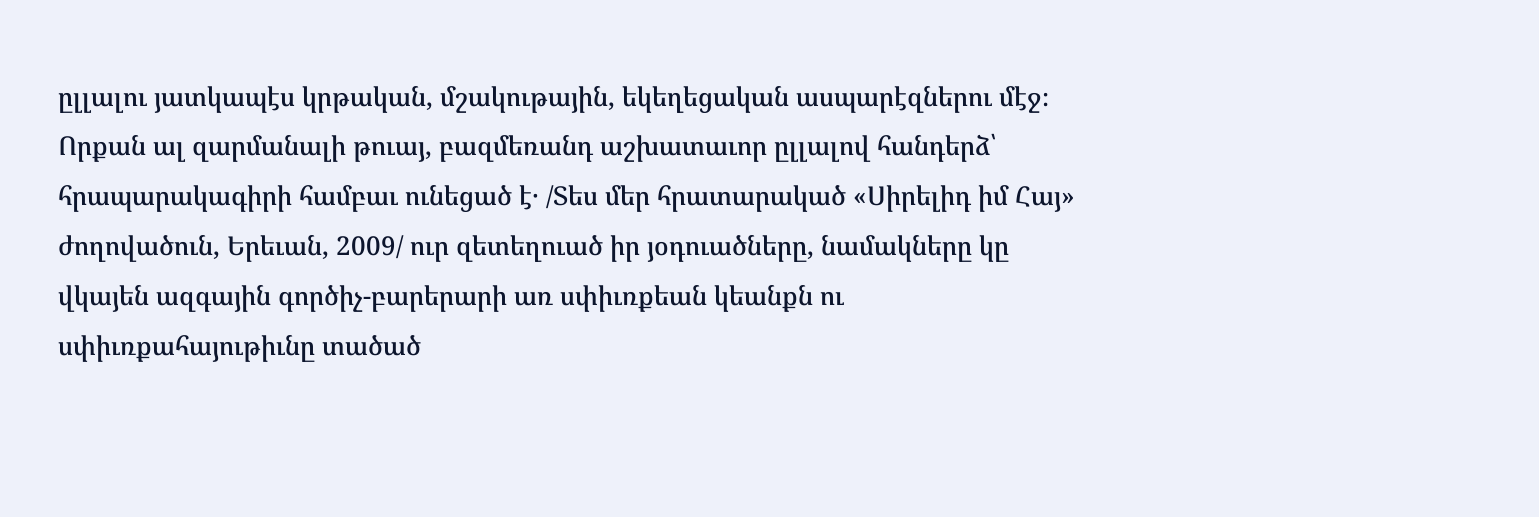ըլլալու յատկապէս կրթական, մշակութային, եկեղեցական ասպարէզներու մէջ։
Որքան ալ զարմանալի թուայ, բազմեռանդ աշխատաւոր ըլլալով հանդերձ՝ հրապարակագիրի համբաւ ունեցած է․ /Տես մեր հրատարակած «Սիրելիդ իմ Հայ» ժողովածուն, Երեւան, 2009/ ուր զետեղուած իր յօդուածները, նամակները կը վկայեն ազգային գործիչ-բարերարի առ սփիւռքեան կեանքն ու սփիւռքահայութիւնը տածած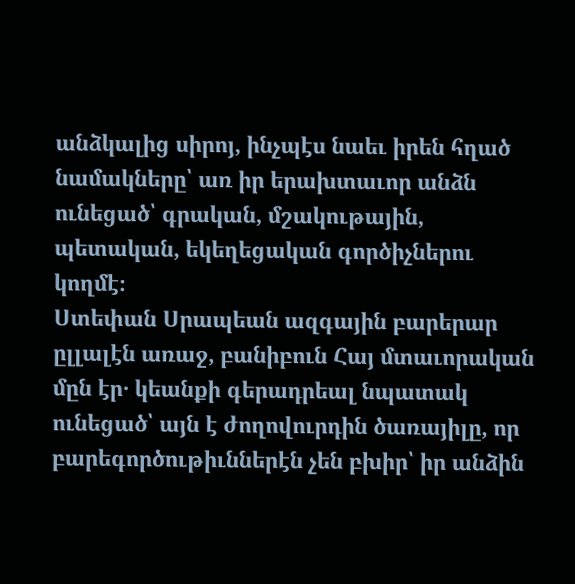անձկալից սիրոյ, ինչպէս նաեւ իրեն հղած նամակները՝ առ իր երախտաւոր անձն ունեցած՝ գրական, մշակութային, պետական, եկեղեցական գործիչներու կողմէ։
Ստեփան Սրապեան ազգային բարերար ըլլալէն առաջ, բանիբուն Հայ մտաւորական մըն էր․ կեանքի գերադրեալ նպատակ ունեցած՝ այն է ժողովուրդին ծառայիլը, որ բարեգործութիւններէն չեն բխիր՝ իր անձին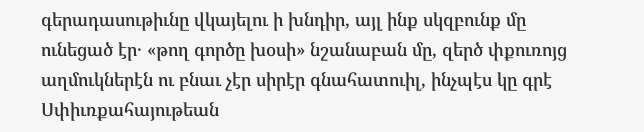գերադասութիւնը վկայելու ի խնդիր, այլ ինք սկզբունք մը ունեցած էր․ «թող գործը խօսի» նշանաբան մը, զերծ փքուռոյց աղմուկներէն ու բնաւ չէր սիրէր գնահատուիլ, ինչպէս կը գրէ Սփիւռքահայութեան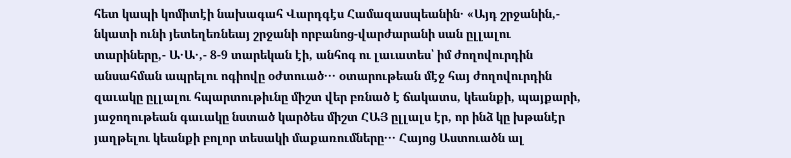հետ կապի կոմիտէի նախագահ Վարդգէս Համազասպեանին․ «Այդ շրջանին,- նկատի ունի յետեղեռնեայ շրջանի որբանոց-վարժարանի սան ըլլալու տարիները,- Ա․Ա․,- 8-9 տարեկան էի, անհոգ ու լաւատես՝ իմ ժողովուրդին անսահման ապրելու ոգիովը օժտուած․․․ օտարութեան մէջ հայ ժողովուրդին զաւակը ըլլալու հպարտութիւնը միշտ վեր բռնած է ճակատս, կեանքի, պայքարի, յաջողութեան գաւակը նստած կարծես միշտ ՀԱՅ ըլլալս էր, որ ինձ կը խթանէր յաղթելու կեանքի բոլոր տեսակի մաքառումները․․․ Հայոց Աստուածն ալ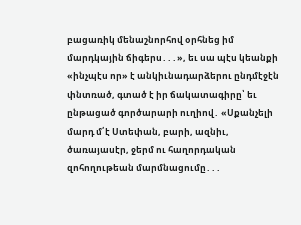բացառիկ մենաշնորհով օրհնեց իմ մարդկային ճիգերս․․․», եւ սա պէս կեանքի «ինչպէս որ» է անկիւնադարձերու ընդմէջէն փնտռած, գտած է իր ճակատագիրը՝ եւ ընթացած գործարարի ուղիով․ «Սքանչելի մարդ մ՛է Ստեփան, բարի, ազնիւ, ծառայասէր, ջերմ ու հաղորդական զոհողութեան մարմնացումը․․․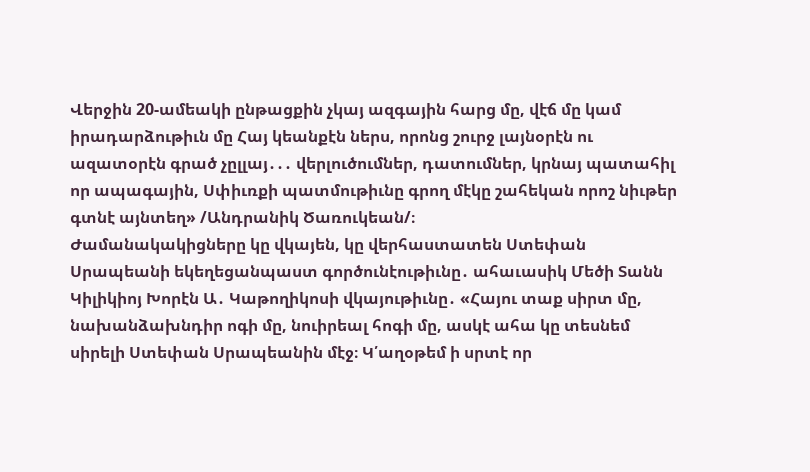Վերջին 20-ամեակի ընթացքին չկայ ազգային հարց մը, վէճ մը կամ իրադարձութիւն մը Հայ կեանքէն ներս, որոնց շուրջ լայնօրէն ու ազատօրէն գրած չըլլայ․․․ վերլուծումներ, դատումներ, կրնայ պատահիլ որ ապագային, Սփիւռքի պատմութիւնը գրող մէկը շահեկան որոշ նիւթեր գտնէ այնտեղ» /Անդրանիկ Ծառուկեան/։
Ժամանակակիցները կը վկայեն, կը վերհաստատեն Ստեփան Սրապեանի եկեղեցանպաստ գործունէութիւնը․ ահաւասիկ Մեծի Տանն Կիլիկիոյ Խորէն Ա․ Կաթողիկոսի վկայութիւնը․ «Հայու տաք սիրտ մը, նախանձախնդիր ոգի մը, նուիրեալ հոգի մը, ասկէ ահա կը տեսնեմ սիրելի Ստեփան Սրապեանին մէջ։ Կ՛աղօթեմ ի սրտէ որ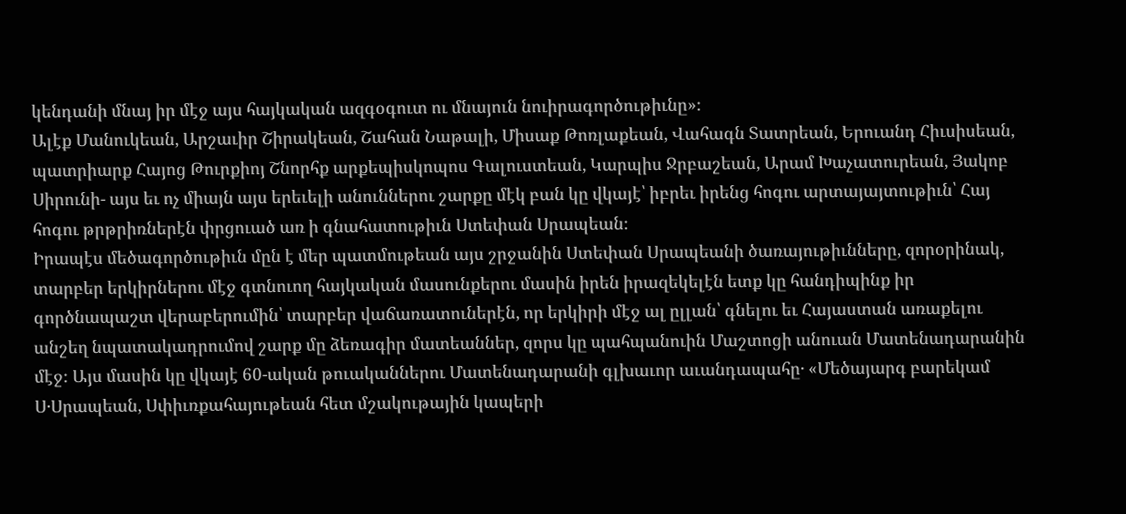կենդանի մնայ իր մէջ այս հայկական ազգօգուտ ու մնայուն նուիրագործութիւնը»։
Ալէք Մանուկեան, Արշաւիր Շիրակեան, Շահան Նաթալի, Միսաք Թոռլաքեան, Վահագն Տատրեան, Երուանդ Հիւսիսեան, պատրիարք Հայոց Թուրքիոյ Շնորհք արքեպիսկոպոս Գալուստեան, Կարպիս Ջրբաշեան, Արամ Խաչատուրեան, Յակոբ Սիրունի- այս եւ ոչ միայն այս երեւելի անուններու շարքը մէկ բան կը վկայէ՝ իբրեւ իրենց հոգու արտայայտութիւն՝ Հայ հոգու թրթրիռներէն փրցուած առ ի գնահատութիւն Ստեփան Սրապեան։
Իրապէս մեծագործութիւն մըն է մեր պատմութեան այս շրջանին Ստեփան Սրապեանի ծառայութիւնները, զորօրինակ, տարբեր երկիրներու մէջ գտնուող հայկական մասունքերու մասին իրեն իրազեկելէն ետք կը հանդիպինք իր գործնապաշտ վերաբերումին՝ տարբեր վաճառատուներէն, որ երկիրի մէջ ալ ըլլան՝ գնելու եւ Հայաստան առաքելու անշեղ նպատակադրումով շարք մը ձեռագիր մատեաններ, զորս կը պահպանուին Մաշտոցի անուան Մատենադարանին մէջ։ Այս մասին կը վկայէ 60-ական թուականներու Մատենադարանի գլխաւոր աւանդապահը․ «Մեծայարգ բարեկամ Ս․Սրապեան, Սփիւռքահայութեան հետ մշակութային կապերի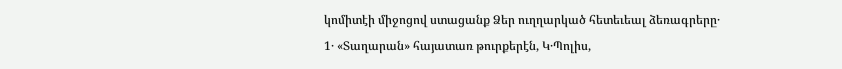կոմիտէի միջոցով ստացանք Ձեր ուղղարկած հետեւեալ ձեռագրերը․
1․ «Տաղարան» հայատառ թուրքերէն, Կ․Պոլիս,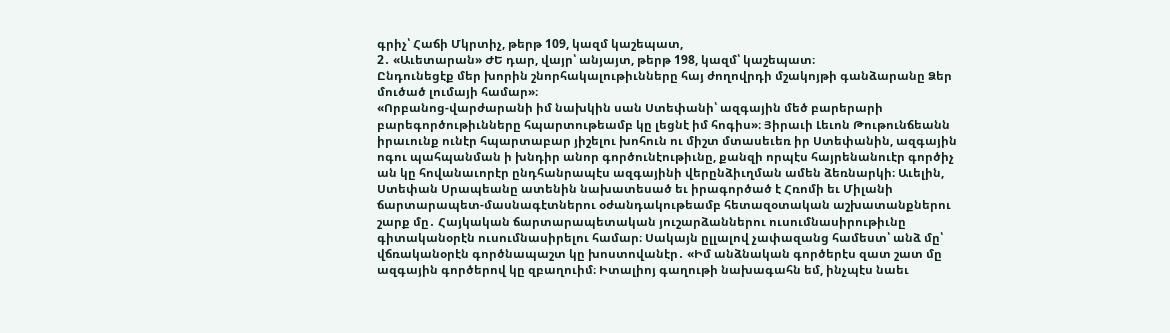գրիչ՝ Հաճի Մկրտիչ, թերթ 109, կազմ կաշեպատ,
2․ «Աւետարան» ԺԵ դար, վայր՝ անյայտ, թերթ 198, կազմ՝ կաշեպատ։
Ընդունեցէք մեր խորին շնորհակալութիւնները հայ ժողովրդի մշակոյթի գանձարանը Ձեր մուծած լումայի համար»։
«Որբանոց-վարժարանի իմ նախկին սան Ստեփանի՝ ազգային մեծ բարերարի բարեգործութիւնները հպարտութեամբ կը լեցնէ իմ հոգիս»։ Յիրաւի Լեւոն Թութունճեանն իրաւունք ունէր հպարտաբար յիշելու խոհուն ու միշտ մտասեւեռ իր Ստեփանին, ազգային ոգու պահպանման ի խնդիր անոր գործունէութիւնը, քանզի որպէս հայրենանուէր գործիչ ան կը հովանաւորէր ընդհանրապէս ազգայինի վերընձիւղման ամեն ձեռնարկի։ Աւելին, Ստեփան Սրապեանը ատենին նախատեսած եւ իրագործած է Հռոմի եւ Միլանի ճարտարապետ-մասնագէտներու օժանդակութեամբ հետազօտական աշխատանքներու շարք մը․ Հայկական ճարտարապետական յուշարձաններու ուսումնասիրութիւնը գիտականօրէն ուսումնասիրելու համար։ Սակայն ըլլալով չափազանց համեստ՝ անձ մը՝ վճռականօրէն գործնապաշտ կը խոստովանէր․ «Իմ անձնական գործերէս զատ շատ մը ազգային գործերով կը զբաղուիմ։ Իտալիոյ գաղութի նախագահն եմ, ինչպէս նաեւ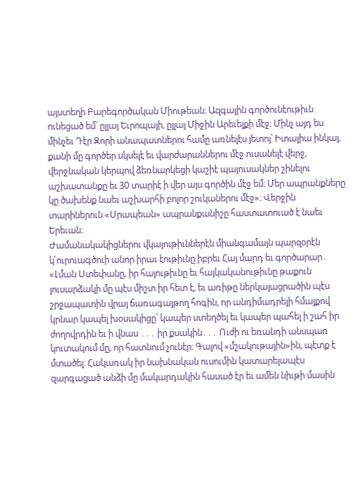այստեղի Բարեգործական Միութեան։ Ազգային գործունէութիւն ունեցած եմ՝ ըլլայ Եւրոպայի, ըլլայ Միջին Արեւելքի մէջ։ Մինչ այդ ես մինչեւ Դէր Զորի անապատներու համը առնելէս յետոյ՝ Իտալիա ինկայ, քանի մը գործեր սկսելէ եւ վարժարաններու մէջ ուսանելէ վերջ, վերջնական կերպով ձեռնարկեցի կաշիէ պայուսակներ շինելու աշխատանքը եւ 30 տարիէ ի վեր այս գործին մէջ եմ։ Մեր ապրանքները կը ծախենք նաեւ աշխարհի բոլոր շուկաներու մէջ»։ Վերջին տարիներուն «Սրապեան» ապրանքանիշը հաստատուած է նաեւ Երեւան։
Ժամանակակիցներու վկայութիւններէն միանգամայն պարզօրէն կ՛ուրուագծուի անոր իրաւ էութիւնը իբրեւ Հայ մարդ եւ գործարար․ «Լման Ստեփանը, իր հայութիւնը եւ հայկականութիւնը թաքուն լուսարձակի մը պէս միշտ իր հետ է, եւ առիթը ներկայացրածին պէս շրջապատին վրայ ճառագայթող հոգին, որ անդիմադրելի հմայքով կրնար կապել խօսակիցը՝ կապեր ստեղծել եւ կապեր պահել ի շահ իր ժողովրդին եւ ի վնաս ․․․ իր քսակին․․․ Ուժի ու եռանդի անսպառ կուտակում մը, որ հատնում չունէր։ Գալով «մշակութային»ին, պէտք է մտածել։ Հակառակ իր նախնական ուսումին կատարելապէս զարգացած անձի մը մակարդակին հասած էր եւ ամեն նիւթի մասին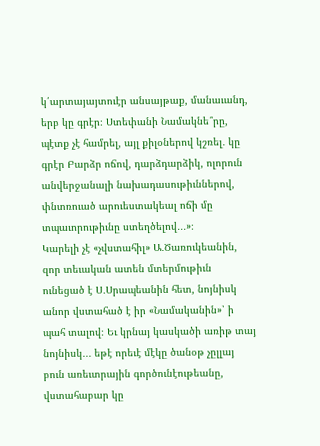կ՛արտայայտուէր անսայթաք, մանաւանդ, երբ կը գրէր։ Ստեփանի Նամակնե՞րը, պէտք չէ համրել, այլ քիլօներով կշռել․ կը գրէր Բարձր ոճով, դարձդարձիկ, ոլորուն անվերջանալի նախադասութիւններով, փնտռուած արուեստակեալ ոճի մը տպաւորութիւնը ստեղծելով․․․»։
Կարելի չէ «չվստահիլ» Ա․Ծառուկեանին, զոր տեւական ատեն մտերմութիւն ունեցած է Ս․Սրապեանին հետ, նոյնիսկ անոր վստահած է իր «Նամականին»՝ ի պահ տալով։ Եւ կրնայ կասկածի առիթ տայ նոյնիսկ․․․ եթէ որեւէ մէկը ծանօթ չըլլայ բուն առեւտրային գործունէութեանը, վստահաբար կը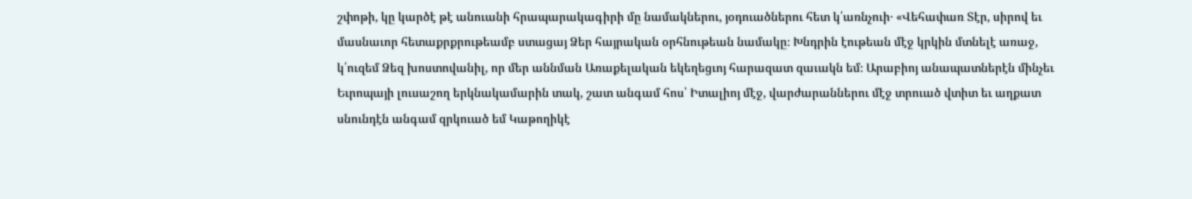շփոթի, կը կարծէ թէ անուանի հրապարակագիրի մը նամակներու, յօդուածներու հետ կ՛առնչուի․ «Վեհափառ Տէր, սիրով եւ մասնաւոր հետաքրքրութեամբ ստացայ Ձեր հայրական օրհնութեան նամակը։ Խնդրին էութեան մէջ կրկին մտնելէ առաջ, կ՛ուզեմ Ձեզ խոստովանիլ, որ մեր աննման Առաքելական եկեղեցւոյ հարազատ զաւակն եմ։ Արաբիոյ անապատներէն մինչեւ Եւրոպայի լուսաշող երկնակամարին տակ, շատ անգամ հոս՝ Իտալիոյ մէջ, վարժարաններու մէջ տրուած վտիտ եւ աղքատ սնունդէն անգամ զրկուած եմ Կաթողիկէ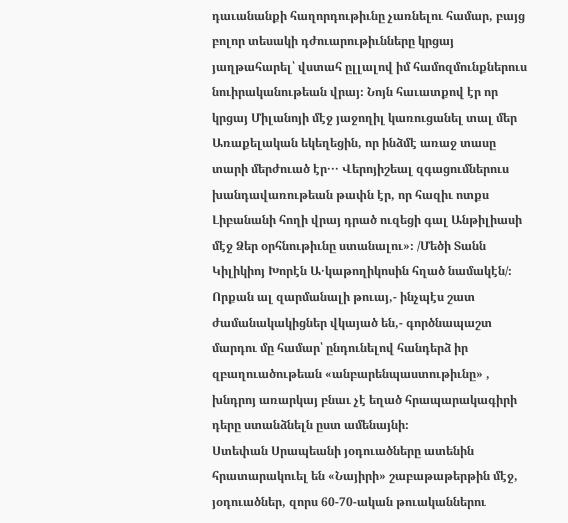դաւանանքի հաղորդութիւնը չառնելու համար, բայց բոլոր տեսակի դժուարութիւնները կրցայ յաղթահարել՝ վստահ ըլլալով իմ համոզմունքներուս նուիրականութեան վրայ։ Նոյն հաւատքով էր որ կրցայ Միլանոյի մէջ յաջողիլ կառուցանել տալ մեր Առաքելական եկեղեցին, որ ինձմէ առաջ տասը տարի մերժուած էր․․․ Վերոյիշեալ զգացումներուս խանդավառութեան թափն էր, որ հազիւ ոտքս Լիբանանի հողի վրայ դրած ուզեցի գալ Անթիլիասի մէջ Ձեր օրհնութիւնը ստանալու»։ /Մեծի Տանն Կիլիկիոյ Խորէն Ա․կաթողիկոսին հղած նամակէն/։
Որքան ալ զարմանալի թուայ,- ինչպէս շատ ժամանակակիցներ վկայած են,- գործնապաշտ մարդու մը համար՝ ընդունելով հանդերձ իր զբաղուածութեան «անբարենպաստութիւնը» , խնդրոյ առարկայ բնաւ չէ եղած հրապարակագիրի դերը ստանձնելն ըստ ամենայնի։
Ստեփան Սրապեանի յօդուածները ատենին հրատարակուել են «Նայիրի» շաբաթաթերթին մէջ, յօդուածներ, զորս 60-70-ական թուականներու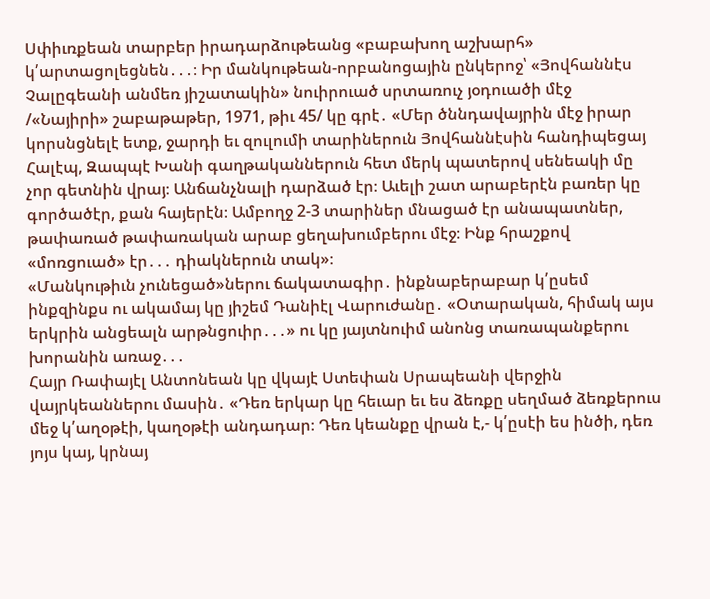Սփիւռքեան տարբեր իրադարձութեանց «բաբախող աշխարհ» կ՛արտացոլեցնեն․․․։ Իր մանկութեան-որբանոցային ընկերոջ՝ «Յովհաննէս Չալըգեանի անմեռ յիշատակին» նուիրուած սրտառուչ յօդուածի մէջ /«Նայիրի» շաբաթաթեր, 1971, թիւ 45/ կը գրէ․ «Մեր ծննդավայրին մէջ իրար կորսնցնելէ ետք, ջարդի եւ զուլումի տարիներուն Յովհաննէսին հանդիպեցայ Հալէպ, Զապպէ Խանի գաղթականներուն հետ մերկ պատերով սենեակի մը չոր գետնին վրայ։ Անճանչնալի դարձած էր։ Աւելի շատ արաբերէն բառեր կը գործածէր, քան հայերէն։ Ամբողջ 2-3 տարիներ մնացած էր անապատներ, թափառած թափառական արաբ ցեղախումբերու մէջ։ Ինք հրաշքով «մոռցուած» էր․․․ դիակներուն տակ»։
«Մանկութիւն չունեցած»ներու ճակատագիր․ ինքնաբերաբար կ՛ըսեմ ինքզինքս ու ակամայ կը յիշեմ Դանիէլ Վարուժանը․ «Օտարական, հիմակ այս երկրին անցեալն արթնցուիր․․․» ու կը յայտնուիմ անոնց տառապանքերու խորանին առաջ․․․
Հայր Ռափայէլ Անտոնեան կը վկայէ Ստեփան Սրապեանի վերջին վայրկեաններու մասին․ «Դեռ երկար կը հեւար եւ ես ձեռքը սեղմած ձեռքերուս մեջ կ՛աղօթէի, կաղօթէի անդադար։ Դեռ կեանքը վրան է,- կ՛ըսէի ես ինծի, դեռ յոյս կայ, կրնայ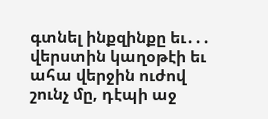գտնել ինքզինքը եւ․․․ վերստին կաղօթէի եւ ահա վերջին ուժով շունչ մը, դէպի աջ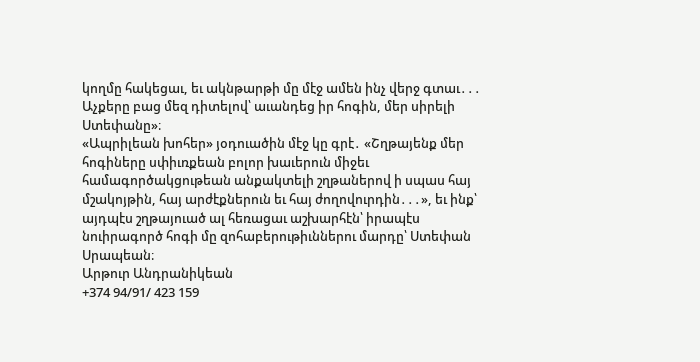կողմը հակեցաւ, եւ ակնթարթի մը մէջ ամեն ինչ վերջ գտաւ․․․ Աչքերը բաց մեզ դիտելով՝ աւանդեց իր հոգին, մեր սիրելի Ստեփանը»։
«Ապրիլեան խոհեր» յօդուածին մէջ կը գրէ․ «Շղթայենք մեր հոգիները սփիւռքեան բոլոր խաւերուն միջեւ համագործակցութեան անքակտելի շղթաներով ի սպաս հայ մշակոյթին, հայ արժէքներուն եւ հայ ժողովուրդին․․․», եւ ինք՝ այդպէս շղթայուած ալ հեռացաւ աշխարհէն՝ իրապէս նուիրագործ հոգի մը զոհաբերութիւններու մարդը՝ Ստեփան Սրապեան։
Արթուր Անդրանիկեան
+374 94/91/ 423 159